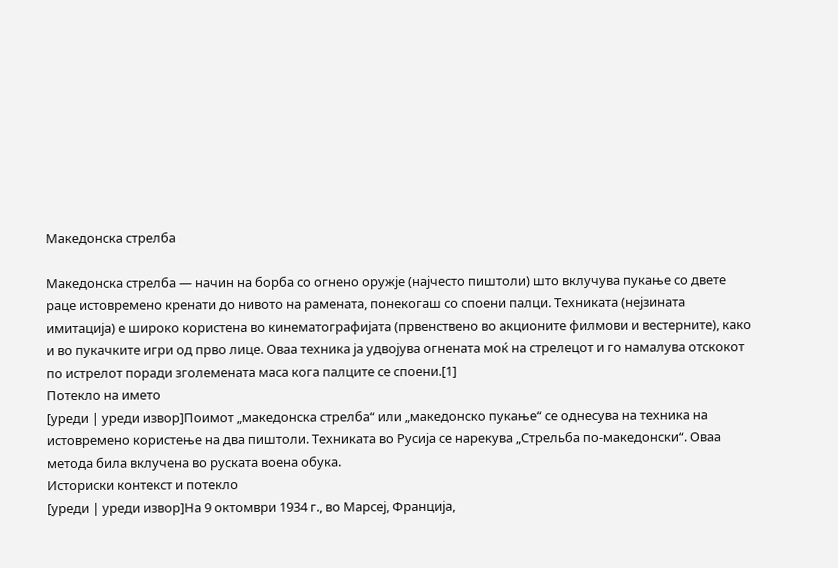Македонска стрелба

Македонска стрелба — начин на борба со огнено оружје (најчесто пиштоли) што вклучува пукање со двете раце истовремено кренати до нивото на рамената, понекогаш со споени палци. Техниката (нејзината имитација) е широко користена во кинематографијата (првенствено во акционите филмови и вестерните), како и во пукачките игри од прво лице. Оваа техника ја удвојува огнената моќ на стрелецот и го намалува отскокот по истрелот поради зголемената маса кога палците се споени.[1]
Потекло на името
[уреди | уреди извор]Поимот „македонска стрелба“ или „македонско пукање“ се однесува на техника на истовремено користење на два пиштоли. Техниката во Русија се нарекува „Стрельба по-македонски“. Оваа метода била вклучена во руската воена обука.
Историски контекст и потекло
[уреди | уреди извор]На 9 октомври 1934 г., во Марсеј, Франција,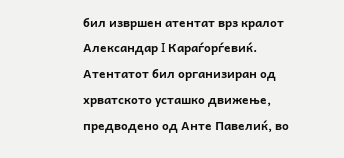бил извршен атентат врз кралот Александар I Караѓорѓевиќ. Атентатот бил организиран од хрватското усташко движење, предводено од Анте Павелиќ, во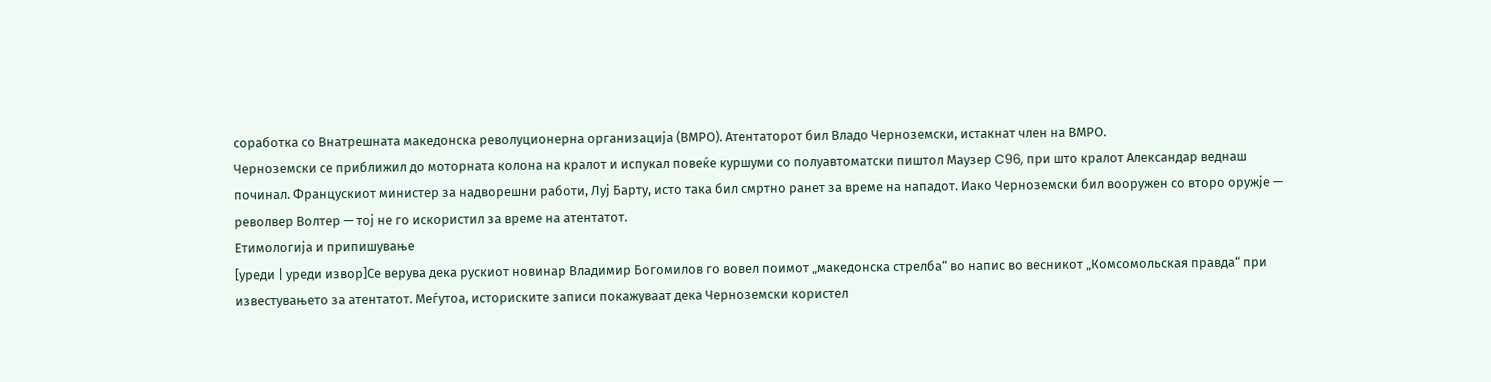соработка со Внатрешната македонска револуционерна организација (ВМРО). Атентаторот бил Владо Черноземски, истакнат член на ВМРО.
Черноземски се приближил до моторната колона на кралот и испукал повеќе куршуми со полуавтоматски пиштол Маузер C96, при што кралот Александар веднаш починал. Францускиот министер за надворешни работи, Луј Барту, исто така бил смртно ранет за време на нападот. Иако Черноземски бил вооружен со второ оружје — револвер Волтер — тој не го искористил за време на атентатот.
Етимологија и припишување
[уреди | уреди извор]Се верува дека рускиот новинар Владимир Богомилов го вовел поимот „македонска стрелба“ во напис во весникот „Комсомольская правда“ при известувањето за атентатот. Меѓутоа, историските записи покажуваат дека Черноземски користел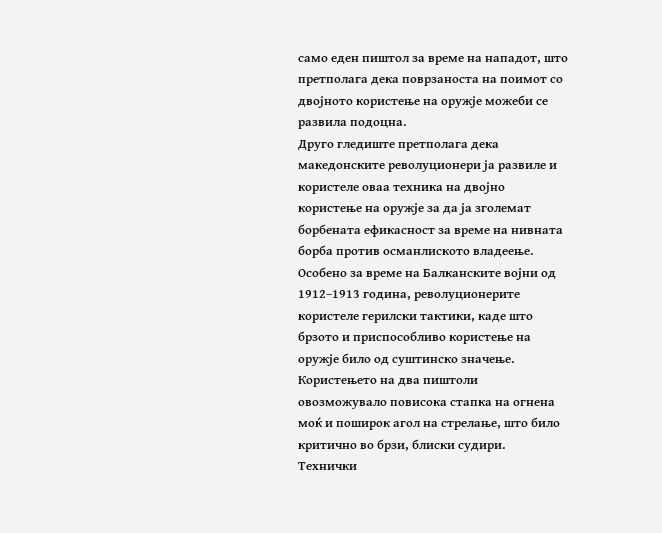само еден пиштол за време на нападот, што претполага дека поврзаноста на поимот со двојното користење на оружје можеби се развила подоцна.
Друго гледиште претполага дека македонските револуционери ја развиле и користеле оваа техника на двојно користење на оружје за да ја зголемат борбената ефикасност за време на нивната борба против османлиското владеење. Особено за време на Балканските војни од 1912–1913 година, револуционерите користеле герилски тактики, каде што брзото и приспособливо користење на оружје било од суштинско значење. Користењето на два пиштоли овозможувало повисока стапка на огнена моќ и поширок агол на стрелање, што било критично во брзи, блиски судири.
Технички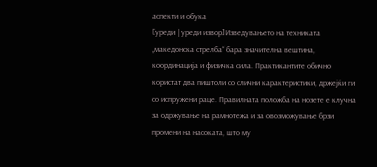аспекти и обука
[уреди | уреди извор]Изведувањето на техниката „македонска стрелба“ бара значителна вештина, координација и физичка сила. Практикантите обично користат два пиштоли со слични карактеристики, држејќи ги со испружени раце. Правилната положба на нозете е клучна за одржување на рамнотежа и за овозможување брзи промени на насоката, што му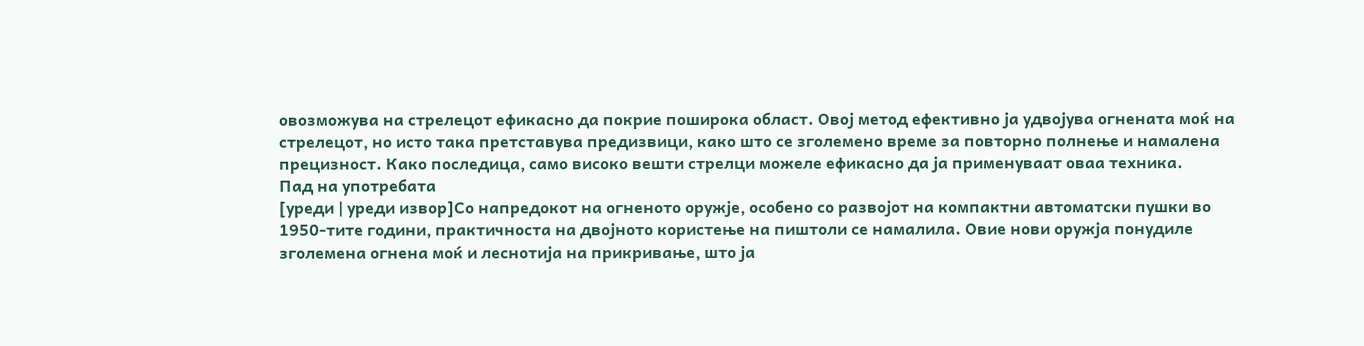овозможува на стрелецот ефикасно да покрие поширока област. Овој метод ефективно ја удвојува огнената моќ на стрелецот, но исто така претставува предизвици, како што се зголемено време за повторно полнење и намалена прецизност. Како последица, само високо вешти стрелци можеле ефикасно да ја применуваат оваа техника.
Пад на употребата
[уреди | уреди извор]Со напредокот на огненото оружје, особено со развојот на компактни автоматски пушки во 1950-тите години, практичноста на двојното користење на пиштоли се намалила. Овие нови оружја понудиле зголемена огнена моќ и леснотија на прикривање, што ја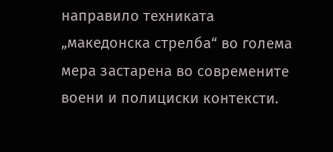направило техниката „македонска стрелба“ во голема мера застарена во современите воени и полициски контексти.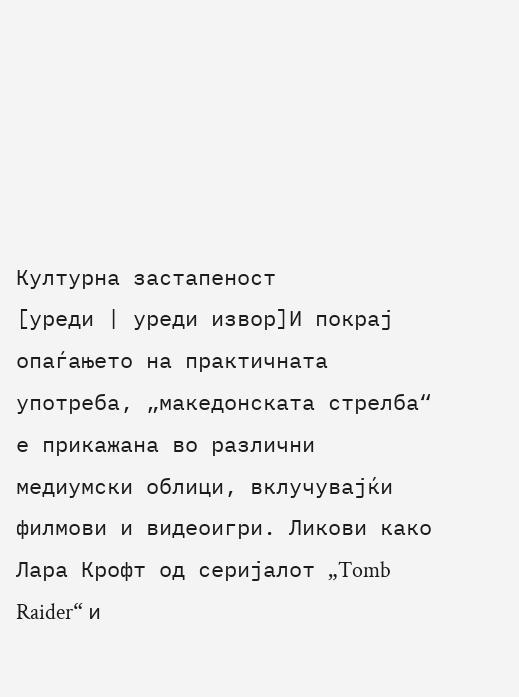Културна застапеност
[уреди | уреди извор]И покрај опаѓањето на практичната употреба, „македонската стрелба“ е прикажана во различни медиумски облици, вклучувајќи филмови и видеоигри. Ликови како Лара Крофт од серијалот „Tomb Raider“ и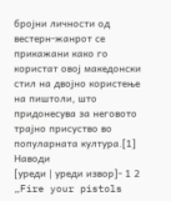бројни личности од вестерн-жанрот се прикажани како го користат овој македонски стил на двојно користење на пиштоли, што придонесува за неговото трајно присуство во популарната култура.[1]
Наводи
[уреди | уреди извор]- 1 2 „Fire your pistols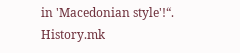in 'Macedonian style'!“. History.mk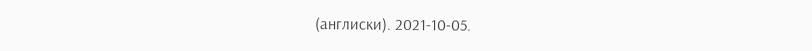(англиски). 2021-10-05.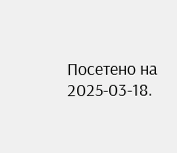Посетено на 2025-03-18.